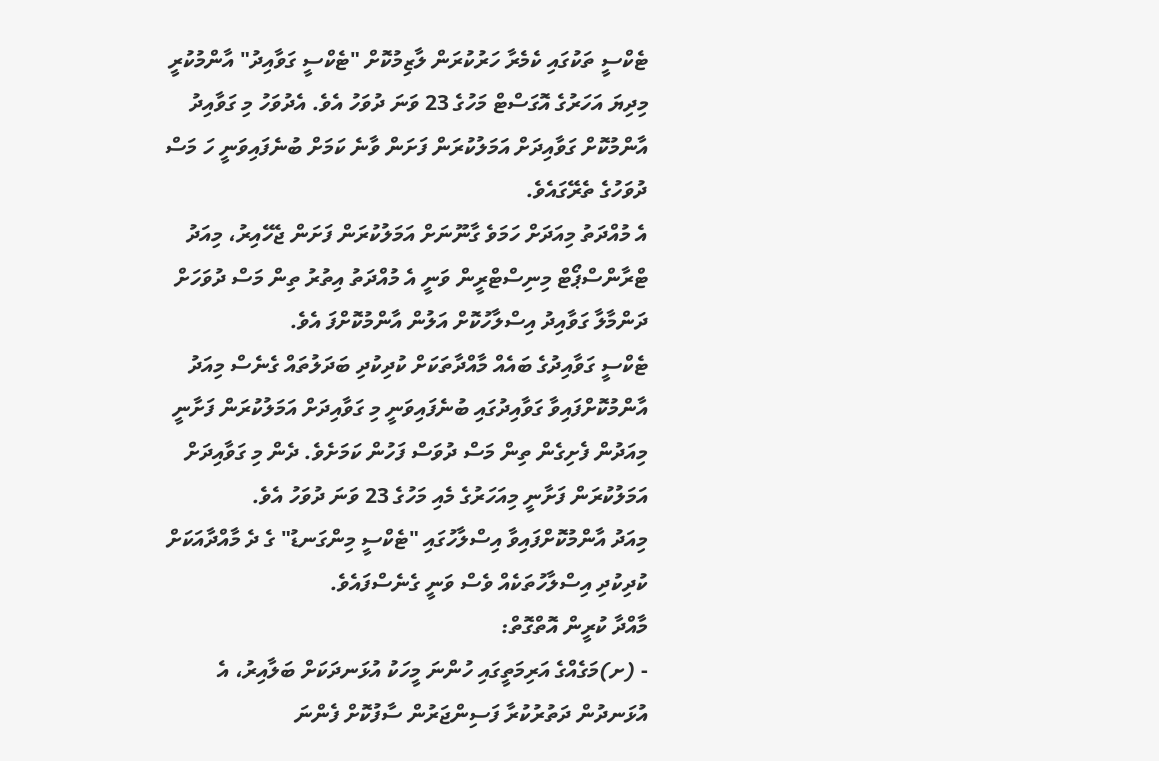ޓެކްސީ ތަކުގައި ކެމެރާ ހަރުކުރަން ލާޒިމުކޮށް "ޓެކްސީ ގަވާއިދު" އާންމުކުރީ މިދިޔަ އަހަރުގެ އޮގަސްޓް މަހުގެ 23 ވަނަ ދުވަހު އެވެ. އެދުވަހު މި ގަވާއިދު އާންމުކޮށް ގަވާއިދަށް އަމަލުކުރަން ފަށަން ވާނެ ކަމަށް ބުނެފައިވަނީ ހަ މަސް ދުވަހުގެ ތެރޭގައެވެ.
އެ މުއްދަތު މިއަދަށް ހަމަވެ ގާނޫނަށް އަމަލުކުރަން ފަށަން ޖެހޭއިރު، މިއަދު ޓްރާންސްޕޯޓް މިނިސްޓްރީން ވަނީ އެ މުއްދަތު އިތުރު ތިން މަސް ދުވަހަށް ދަންމާލާ ގަވާއިދު އިސްލާހުކޮށް އަލުން އާންމުކޮށްފަ އެވެ.
ޓެކްސީ ގަވާއިދުގެ ބައެއް މާއްދާތަކަށް ކުދިކުދި ބަދަލުތައް ގެނެސް މިއަދު އާންމުކޮށްފައިވާ ގަވާއިދުގައި ބުނެފައިވަނީ މި ގަވާއިދަށް އަމަލުކުރަން ފަށާނީ މިއަދުން ފެށިގެން ތިން މަސް ދުވަސް ފަހުން ކަމަށެވެ. ދެން މި ގަވާއިދަށް އަމަލުކުރަން ފަށާނީ މިއަހަރުގެ މެއި މަހުގެ 23 ވަނަ ދުވަހު އެވެ.
މިއަދު އާންމުކޮށްފައިވާ އިސްލާހުގައި "ޓެކްސީ މިންގަނޑު" ގެ ދެ މާއްދާއަކަށް ކުދިކުދި އިސްލާހުތަކެއް ވެސް ވަނީ ގެނެސްފައެވެ.
މާއްދާ ކުރީން އޮތްގޮތް:
- (ށ)މަގެއްގެ އަރިމަތީގައި ހުންނަ މީހަކު އުޅަނދަކަށް ބަލާއިރު، އެ އުޅަނދުން ދަތުރުކުރާ ފަސިންޖަރުން ސާފުކޮށް ފެންނަ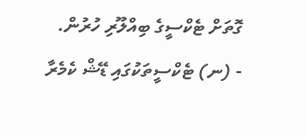ގޮތަށް ޓެކްސީގެ ބިއްލޫރި ހުރުން.
- (ނ) ޓެކްސީތަކުގައި ޑޭޝް ކެމެރާ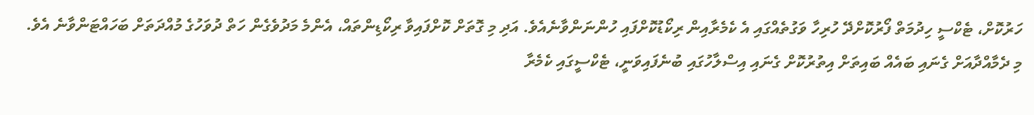ހަރުކޮށް، ޓެކްސީ ހިދުމަތް ފޯރުކޮށްދޭ ހުރިހާ ވަގުތެއްގައި އެ ކެމެރާއިން ރިކޯޑުކޮށްފައި ހުންނަންވާނެއެވެ. އަދި މި ގޮތަށް ކޮށްފައިވާ ރިކޯޑިންތައް، އެންމެ މަދުވެގެން ހަތް ދުވަހުގެ މުއްދަތަށް ބަހައްޓަންވާނެ އެވެ.
މި ދެމާއްދާއަށް ގެނައި ބައެއް ބައިތަށް އިތުރުކޮށް ގެނައި އިސްލާހުގައި ބުނެފައިވަނީ، ޓެކްސީގައި ކެމެރާ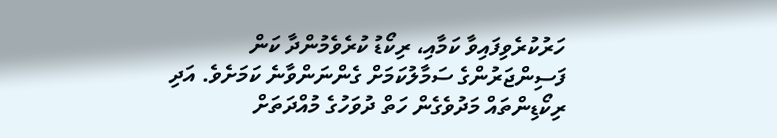ހަރުކުރެވިފައިވާ ކަމާއި، ރިކޯޑު ކުރެވެމުންދާ ކަން ފަސިންޖަރުންގެ ސަމާލުކަމަށް ގެންނަންވާނެ ކަމަށެވެ. އަދި ރިކޯޑިންތައް މަދުވެގެން ހަތް ދުވަހުގެ މުއްދަތަށް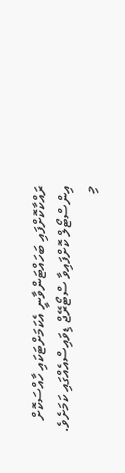ރައްކާކޮށްފައި ބަހައްޓަންވާނީ އެކަމަށްޓަކައި ހާއްސަކޮށް އިންސްޓޯލް ކޮށްފައިވާ ސްޓޯރޭޖް ޑިވައިސްއެއްގައި ކަމަށެވެ.
މި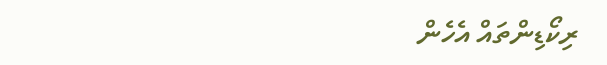ރިކޯޑިންތައް އެހެން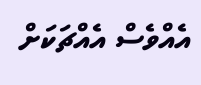އެއްވެސް އެއްޗަކަށް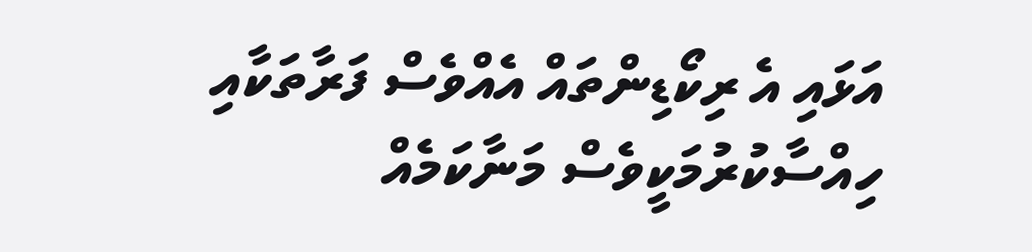އަޅައި އެ ރިކޯޑިންތައް އެއްވެސް ފަރާތަކާއި ހިއްސާކުރުމަކީވެސް މަނާކަމެއް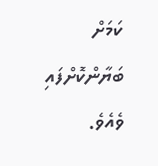ކަމަށް ބަޔާންކޮށްފައި ވެއެވެ.